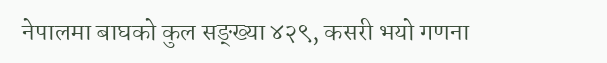नेपालमा बाघको कुल सङ्ख्या ४२९, कसरी भयो गणना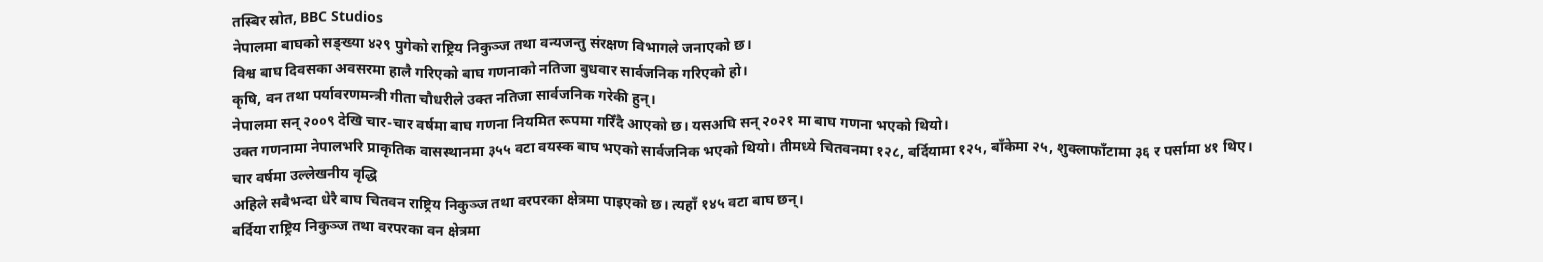तस्बिर स्रोत, BBC Studios
नेपालमा बाघको सङ्ख्या ४२९ पुगेको राष्ट्रिय निकुञ्ज तथा वन्यजन्तु संरक्षण विभागले जनाएको छ।
विश्व बाघ दिवसका अवसरमा हालै गरिएको बाघ गणनाको नतिजा बुधवार सार्वजनिक गरिएको हो।
कृषि, वन तथा पर्यावरणमन्त्री गीता चौधरीले उक्त नतिजा सार्वजनिक गरेकी हुन्।
नेपालमा सन् २००९ देखि चार-चार वर्षमा बाघ गणना नियमित रूपमा गरिँदै आएको छ। यसअघि सन् २०२१ मा बाघ गणना भएको थियो।
उक्त गणनामा नेपालभरि प्राकृतिक वासस्थानमा ३५५ वटा वयस्क बाघ भएको सार्वजनिक भएको थियो। तीमध्ये चितवनमा १२८, बर्दियामा १२५, बाँकेमा २५, शुक्लाफाँटामा ३६ र पर्सामा ४१ थिए।
चार वर्षमा उल्लेखनीय वृद्धि
अहिले सबैभन्दा धेरै बाघ चितवन राष्ट्रिय निकुञ्ज तथा वरपरका क्षेत्रमा पाइएको छ। त्यहाँ १४५ वटा बाघ छन्।
बर्दिया राष्ट्रिय निकुञ्ज तथा वरपरका वन क्षेत्रमा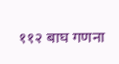११२ बाघ गणना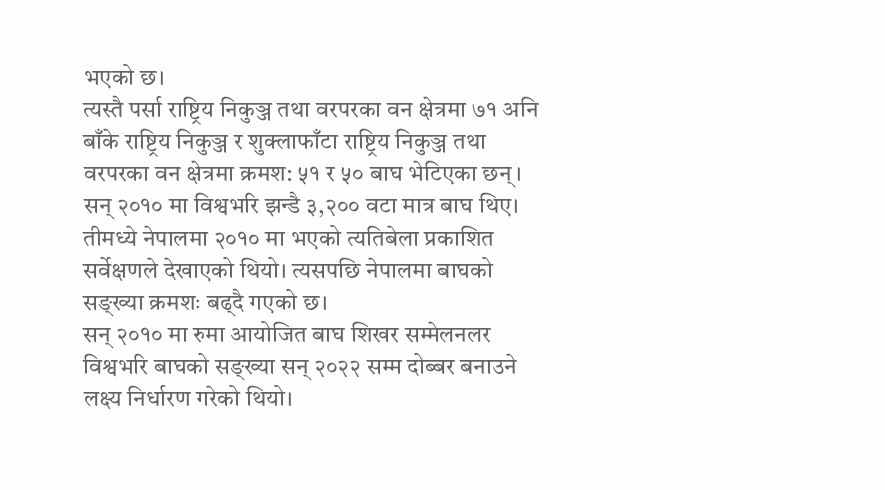भएको छ।
त्यस्तै पर्सा राष्ट्रिय निकुञ्ज तथा वरपरका वन क्षेत्रमा ७१ अनि बाँके राष्ट्रिय निकुञ्ज र शुक्लाफाँटा राष्ट्रिय निकुञ्ज तथा वरपरका वन क्षेत्रमा क्रमश: ५१ र ५० बाघ भेटिएका छन्।
सन् २०१० मा विश्वभरि झन्डै ३,२०० वटा मात्र बाघ थिए। तीमध्ये नेपालमा २०१० मा भएको त्यतिबेला प्रकाशित सर्वेक्षणले देखाएको थियो। त्यसपछि नेपालमा बाघको सङ्ख्या क्रमशः बढ्दै गएको छ।
सन् २०१० मा रुमा आयोजित बाघ शिखर सम्मेलनलर विश्वभरि बाघको सङ्ख्या सन् २०२२ सम्म दोब्बर बनाउने लक्ष्य निर्धारण गरेको थियो।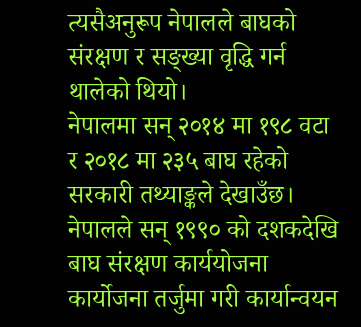त्यसैअनुरूप नेपालले बाघको संरक्षण र सङ्ख्या वृद्धि गर्न थालेको थियो।
नेपालमा सन् २०१४ मा १९८ वटा र २०१८ मा २३५ बाघ रहेको सरकारी तथ्याङ्कले देखाउँछ।
नेपालले सन् १९९० को दशकदेखि बाघ संरक्षण कार्ययोजना कार्योजना तर्जुमा गरी कार्यान्वयन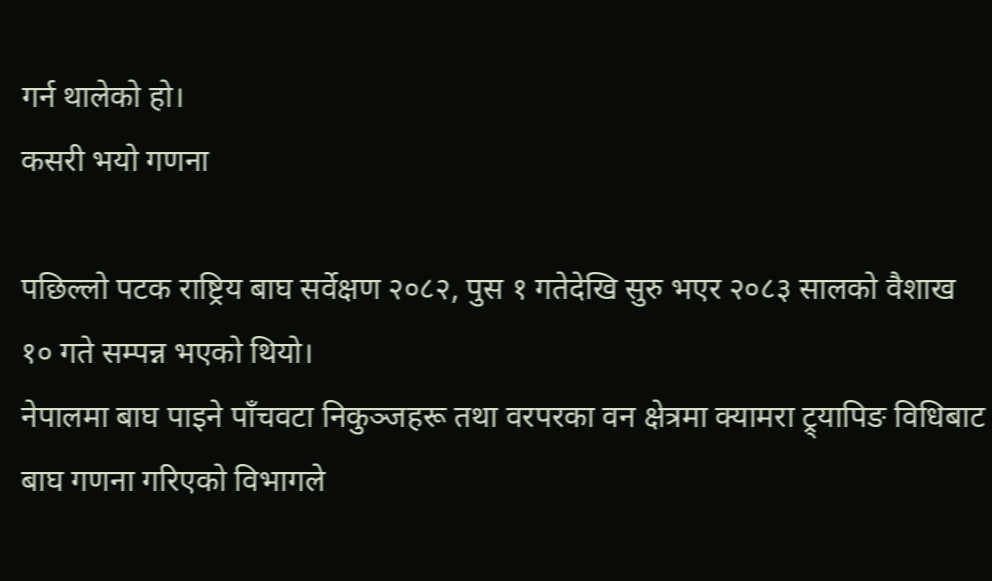गर्न थालेको हो।
कसरी भयो गणना

पछिल्लो पटक राष्ट्रिय बाघ सर्वेक्षण २०८२, पुस १ गतेदेखि सुरु भएर २०८३ सालको वैशाख १० गते सम्पन्न भएको थियो।
नेपालमा बाघ पाइने पाँचवटा निकुञ्जहरू तथा वरपरका वन क्षेत्रमा क्यामरा ट्र्यापिङ विधिबाट बाघ गणना गरिएको विभागले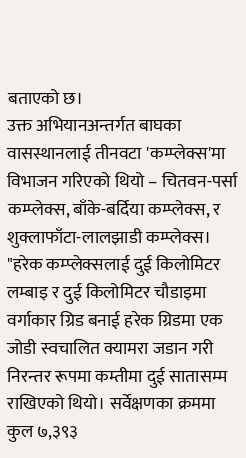बताएको छ।
उक्त अभियानअन्तर्गत बाघका वासस्थानलाई तीनवटा 'कम्प्लेक्स'मा विभाजन गरिएको थियो – चितवन-पर्सा कम्प्लेक्स, बाँके-बर्दिया कम्प्लेक्स, र शुक्लाफाँटा-लालझाडी कम्प्लेक्स।
"हरेक कम्प्लेक्सलाई दुई किलोमिटर लम्बाइ र दुई किलोमिटर चौडाइमा वर्गाकार ग्रिड बनाई हरेक ग्रिडमा एक जोडी स्वचालित क्यामरा जडान गरी निरन्तर रूपमा कम्तीमा दुई सातासम्म राखिएको थियो। सर्वेक्षणका क्रममा कुल ७,३९३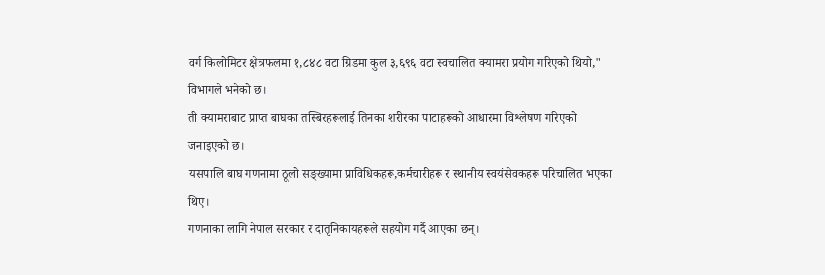वर्ग किलोमिटर क्षेत्रफलमा १,८४८ वटा ग्रिडमा कुल ३,६९६ वटा स्वचालित क्यामरा प्रयोग गरिएको थियो," विभागले भनेको छ।
ती क्यामराबाट प्राप्त बाघका तस्बिरहरूलाई तिनका शरीरका पाटाहरूको आधारमा विश्लेषण गरिएको जनाइएको छ।
यसपालि बाघ गणनामा ठूलो सङ्ख्यामा प्राविधिकहरू,कर्मचारीहरू र स्थानीय स्वयंसेवकहरू परिचालित भएका थिए।
गणनाका लागि नेपाल सरकार र दातृनिकायहरूले सहयोग गर्दै आएका छन्।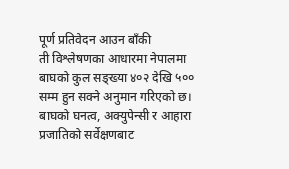पूर्ण प्रतिवेदन आउन बाँकी
ती विश्लेषणका आधारमा नेपालमा बाघको कुल सङ्ख्या ४०२ देखि ५०० सम्म हुन सक्ने अनुमान गरिएको छ।
बाघको घनत्व, अक्युपेन्सी र आहारा प्रजातिको सर्वेक्षणबाट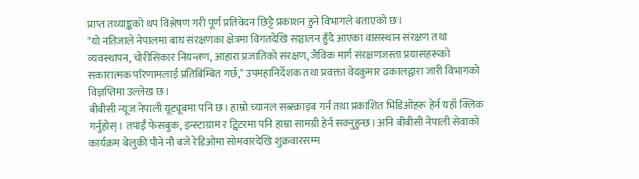प्राप्त तथ्याङ्कको थप विश्लेषण गरी पूर्ण प्रतिवेदन छिट्टै प्रकाशन हुने विभागले बताएको छ।
"यो नतिजाले नेपालमा बाघ संरक्षणका क्षेत्रमा विगतदेखि सञ्चालन हुँदै आएका वासस्थान संरक्षण तथा व्यवस्थापन, चोरीसिकार नियन्त्रण, आहारा प्रजातिको संरक्षण, जैविक मार्ग संरक्षणजस्ता प्रयासहरूको सकारात्मक परिणामलाई प्रतिबिम्बित गर्छ," उपमहानिर्देशक तथा प्रवक्ता वेदकुमार ढकालद्वारा जारी विभागको विज्ञप्तिमा उल्लेख छ।
बीबीसी न्यूज नेपाली यूट्यूबमा पनि छ। हाम्रो च्यानल सब्स्क्राइब गर्न तथा प्रकाशित भिडिओहरू हेर्न यहाँ क्लिक गर्नुहोस्। तपाईँ फेसबुक, इन्स्टाग्राम र ट्विटरमा पनि हाम्रा सामग्री हेर्न सक्नुहुन्छ। अनि बीबीसी नेपाली सेवाको कार्यक्रम बेलुकी पौने नौ बजे रेडिओमा सोमवारदेखि शुक्रवारसम्म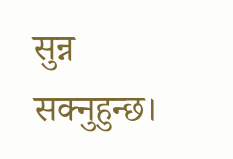सुन्न सक्नुहुन्छ।